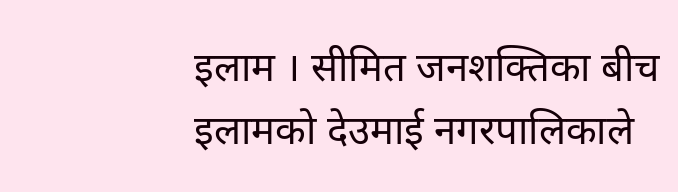इलाम । सीमित जनशक्तिका बीच इलामको देउमाई नगरपालिकाले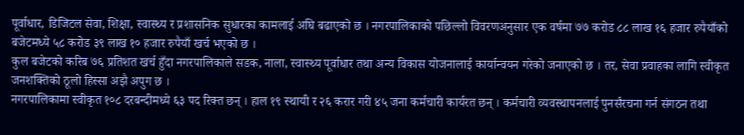पूर्वाधार, डिजिटल सेवा, शिक्षा, स्वास्थ्य र प्रशासनिक सुधारका कामलाई अघि बढाएको छ । नगरपालिकाको पछिल्लो विवरणअनुसार एक वर्षमा ७७ करोड ८८ लाख १६ हजार रुपैयाँको बजेटमध्ये ५८ करोड ३९ लाख १० हजार रुपैयाँ खर्च भएको छ ।
कुल बजेटको करिब ७६ प्रतिशत खर्च हुँदा नगरपालिकाले सडक, नाला, स्वास्थ्य पूर्वाधार तथा अन्य विकास योजनालाई कार्यान्वयन गरेको जनाएको छ । तर, सेवा प्रवाहका लागि स्वीकृत जनशक्तिको ठूलो हिस्सा अझै अपुग छ ।
नगरपालिकामा स्वीकृत १०८ दरबन्दीमध्ये ६३ पद रिक्त छन् । हाल १९ स्थायी र २६ करार गरी ४५ जना कर्मचारी कार्यरत छन् । कर्मचारी व्यवस्थापनलाई पुनर्संरचना गर्न संगठन तथा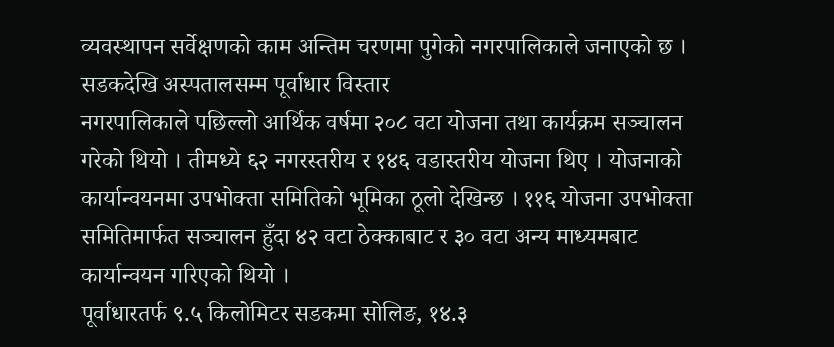व्यवस्थापन सर्वेक्षणको काम अन्तिम चरणमा पुगेको नगरपालिकाले जनाएको छ ।
सडकदेखि अस्पतालसम्म पूर्वाधार विस्तार
नगरपालिकाले पछिल्लो आर्थिक वर्षमा २०८ वटा योजना तथा कार्यक्रम सञ्चालन गरेको थियो । तीमध्ये ६२ नगरस्तरीय र १४६ वडास्तरीय योजना थिए । योजनाको कार्यान्वयनमा उपभोक्ता समितिको भूमिका ठूलो देखिन्छ । ११६ योजना उपभोक्ता समितिमार्फत सञ्चालन हुँदा ४२ वटा ठेक्काबाट र ३० वटा अन्य माध्यमबाट कार्यान्वयन गरिएको थियो ।
पूर्वाधारतर्फ ९.५ किलोमिटर सडकमा सोलिङ, १४.३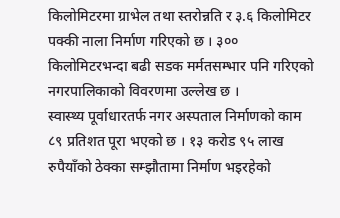किलोमिटरमा ग्राभेल तथा स्तरोन्नति र ३.६ किलोमिटर पक्की नाला निर्माण गरिएको छ । ३०० किलोमिटरभन्दा बढी सडक मर्मतसम्भार पनि गरिएको नगरपालिकाको विवरणमा उल्लेख छ ।
स्वास्थ्य पूर्वाधारतर्फ नगर अस्पताल निर्माणको काम ८९ प्रतिशत पूरा भएको छ । १३ करोड ९५ लाख रुपैयाँको ठेक्का सम्झौतामा निर्माण भइरहेको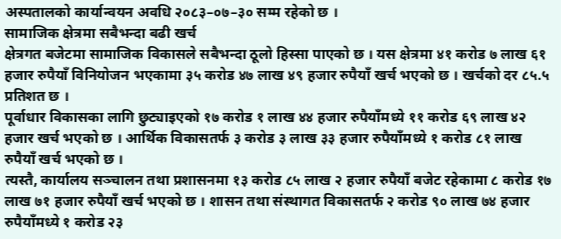अस्पतालको कार्यान्वयन अवधि २०८३–०७–३० सम्म रहेको छ ।
सामाजिक क्षेत्रमा सबैभन्दा बढी खर्च
क्षेत्रगत बजेटमा सामाजिक विकासले सबैभन्दा ठूलो हिस्सा पाएको छ । यस क्षेत्रमा ४१ करोड ७ लाख ६१ हजार रुपैयाँ विनियोजन भएकामा ३५ करोड ४७ लाख ४९ हजार रुपैयाँ खर्च भएको छ । खर्चको दर ८५.५ प्रतिशत छ ।
पूर्वाधार विकासका लागि छुट्याइएको १७ करोड १ लाख ४४ हजार रुपैयाँमध्ये ११ करोड ६९ लाख ४२ हजार खर्च भएको छ । आर्थिक विकासतर्फ ३ करोड ३ लाख ३३ हजार रुपैयाँमध्ये १ करोड ८१ लाख रुपैयाँ खर्च भएको छ ।
त्यस्तै, कार्यालय सञ्चालन तथा प्रशासनमा १३ करोड ८५ लाख २ हजार रुपैयाँ बजेट रहेकामा ८ करोड १७ लाख ७१ हजार रुपैयाँ खर्च भएको छ । शासन तथा संस्थागत विकासतर्फ २ करोड ९० लाख ७४ हजार रुपैयाँमध्ये १ करोड २३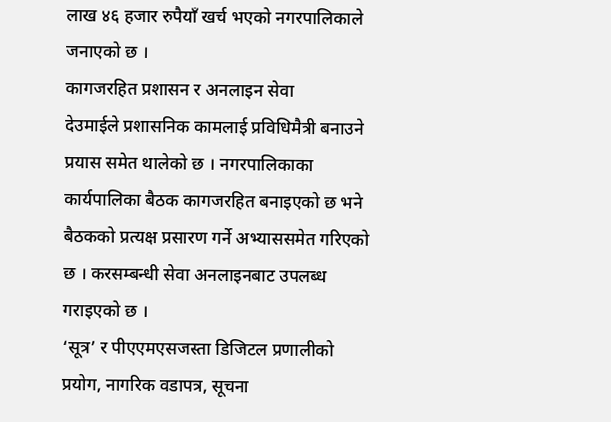लाख ४६ हजार रुपैयाँ खर्च भएको नगरपालिकाले जनाएको छ ।
कागजरहित प्रशासन र अनलाइन सेवा
देउमाईले प्रशासनिक कामलाई प्रविधिमैत्री बनाउने प्रयास समेत थालेको छ । नगरपालिकाका कार्यपालिका बैठक कागजरहित बनाइएको छ भने बैठकको प्रत्यक्ष प्रसारण गर्ने अभ्याससमेत गरिएको छ । करसम्बन्धी सेवा अनलाइनबाट उपलब्ध गराइएको छ ।
‘सूत्र’ र पीएएमएसजस्ता डिजिटल प्रणालीको प्रयोग, नागरिक वडापत्र, सूचना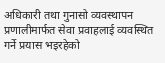अधिकारी तथा गुनासो व्यवस्थापन प्रणालीमार्फत सेवा प्रवाहलाई व्यवस्थित गर्ने प्रयास भइरहेको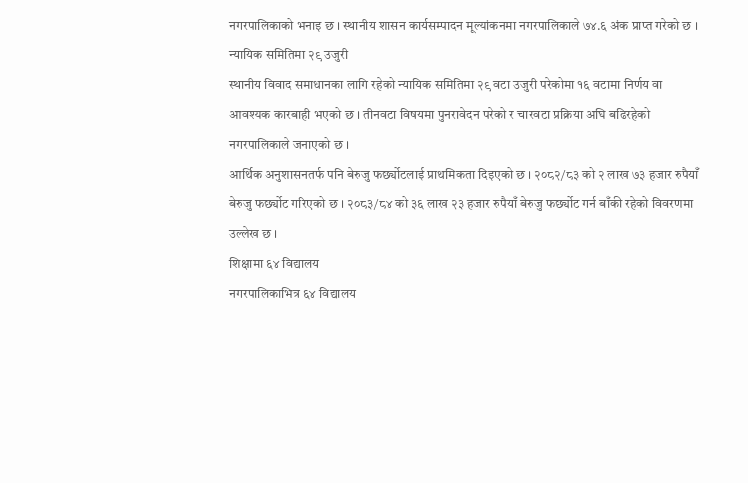नगरपालिकाको भनाइ छ । स्थानीय शासन कार्यसम्पादन मूल्यांकनमा नगरपालिकाले ७४.६ अंक प्राप्त गरेको छ ।
न्यायिक समितिमा २९ उजुरी
स्थानीय विवाद समाधानका लागि रहेको न्यायिक समितिमा २९ वटा उजुरी परेकोमा १६ वटामा निर्णय वा आवश्यक कारबाही भएको छ । तीनवटा विषयमा पुनरावेदन परेको र चारवटा प्रक्रिया अघि बढिरहेको नगरपालिकाले जनाएको छ ।
आर्थिक अनुशासनतर्फ पनि बेरुजु फर्छ्योटलाई प्राथमिकता दिइएको छ । २०८२/८३ को २ लाख ७३ हजार रुपैयाँ बेरुजु फर्छ्योट गरिएको छ । २०८३/८४ को ३६ लाख २३ हजार रुपैयाँ बेरुजु फर्छ्योट गर्न बाँकी रहेको विवरणमा उल्लेख छ ।
शिक्षामा ६४ विद्यालय
नगरपालिकाभित्र ६४ विद्यालय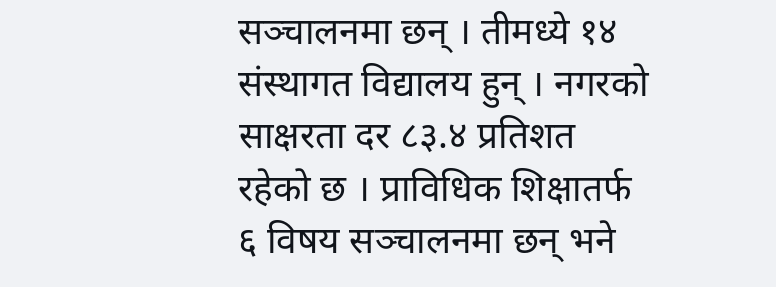सञ्चालनमा छन् । तीमध्ये १४ संस्थागत विद्यालय हुन् । नगरको साक्षरता दर ८३.४ प्रतिशत रहेको छ । प्राविधिक शिक्षातर्फ ६ विषय सञ्चालनमा छन् भने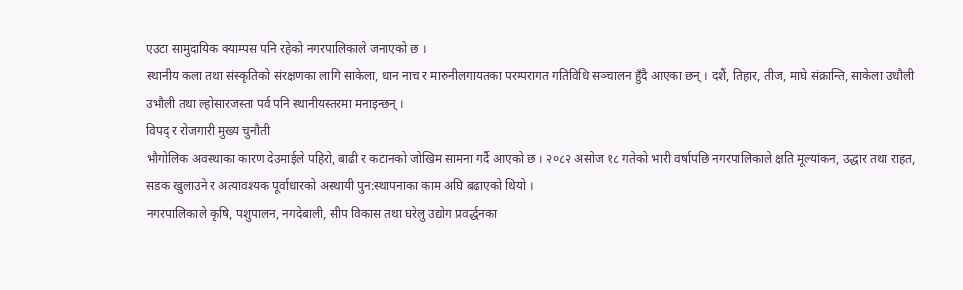एउटा सामुदायिक क्याम्पस पनि रहेको नगरपालिकाले जनाएको छ ।
स्थानीय कला तथा संस्कृतिको संरक्षणका लागि साकेला, धान नाच र मारुनीलगायतका परम्परागत गतिविधि सञ्चालन हुँदै आएका छन् । दशैं, तिहार, तीज, माघे संक्रान्ति, साकेला उधौली उभौली तथा ल्होसारजस्ता पर्व पनि स्थानीयस्तरमा मनाइन्छन् ।
विपद् र रोजगारी मुख्य चुनौती
भौगोलिक अवस्थाका कारण देउमाईले पहिरो, बाढी र कटानको जोखिम सामना गर्दै आएको छ । २०८२ असोज १८ गतेको भारी वर्षापछि नगरपालिकाले क्षति मूल्यांकन, उद्धार तथा राहत, सडक खुलाउने र अत्यावश्यक पूर्वाधारको अस्थायी पुन:स्थापनाका काम अघि बढाएको थियो ।
नगरपालिकाले कृषि, पशुपालन, नगदेबाली, सीप विकास तथा घरेलु उद्योग प्रवर्द्धनका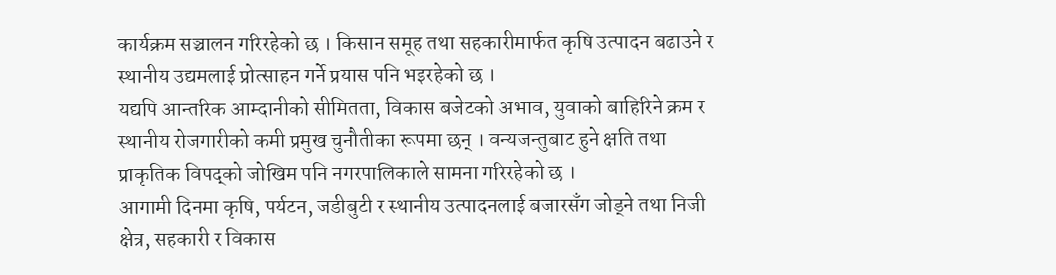कार्यक्रम सञ्चालन गरिरहेको छ । किसान समूह तथा सहकारीमार्फत कृषि उत्पादन बढाउने र स्थानीय उद्यमलाई प्रोत्साहन गर्ने प्रयास पनि भइरहेको छ ।
यद्यपि आन्तरिक आम्दानीको सीमितता, विकास बजेटको अभाव, युवाको बाहिरिने क्रम र स्थानीय रोजगारीको कमी प्रमुख चुनौतीका रूपमा छन् । वन्यजन्तुबाट हुने क्षति तथा प्राकृतिक विपद्को जोखिम पनि नगरपालिकाले सामना गरिरहेको छ ।
आगामी दिनमा कृषि, पर्यटन, जडीबुटी र स्थानीय उत्पादनलाई बजारसँग जोड्ने तथा निजी क्षेत्र, सहकारी र विकास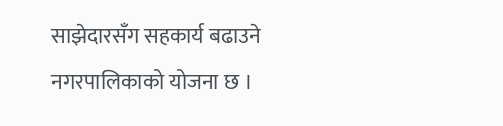साझेदारसँग सहकार्य बढाउने नगरपालिकाको योजना छ ।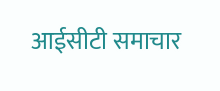आईसीटी समाचार